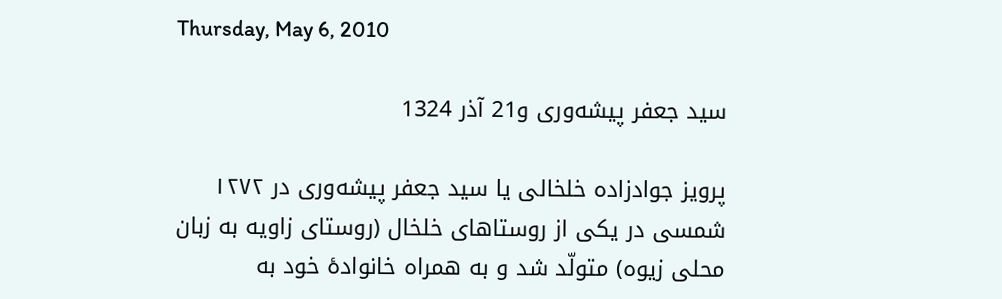Thursday, May 6, 2010

سید جعفر پیشه‌وری و21 آذر 1324

پرویز جوادزاده خلخالی یا سید جعفر پیشه‌وری در ۱۲۷۲ شمسی در یکی از روستاهای خلخال (روستای زاویه به زبان محلی زیوه) متولّد شد و به همراه خانوادهٔ خود به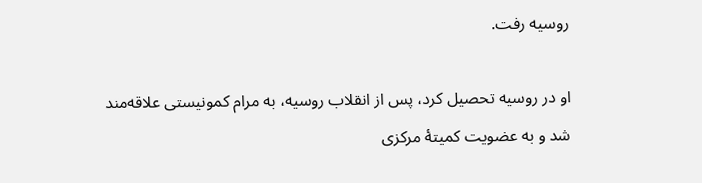روسیه رفت.

او در روسیه تحصیل کرد، پس از انقلاب روسیه، به مرام کمونیستی علاقه‌مند شد و به عضویت کمیتهٔ مرکزی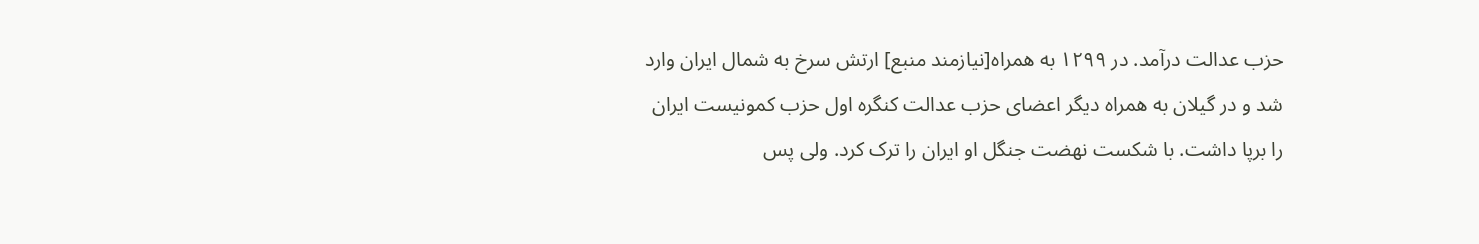حزب عدالت درآمد. در ۱۲۹۹ به همراه[نیازمند منبع] ارتش سرخ به شمال ایران وارد شد و در گیلان به همراه دیگر اعضای حزب عدالت کنگره اول حزب کمونیست ایران را برپا داشت. با شکست نهضت جنگل او ایران را ترک کرد. ولی پس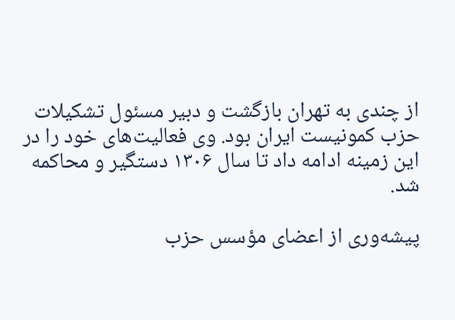از چندی به تهران بازگشت و دبیر مسئول تشکیلات حزب کمونیست ایران بود. وی فعالیت‌های خود را در این زمینه ادامه داد تا سال ۱۳۰۶ دستگیر و محاکمه شد.

پیشه‌وری از اعضای مؤسس حزب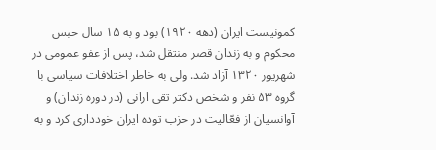کمونیست ایران (دهه ۱۹۲۰) بود و به ۱۵ سال حبس محکوم و به زندان قصر منتقل شد، پس از عفو عمومی در شهریور ۱۳۲۰ آزاد شد. ولی به خاطر اختلافات سیاسی با گروه ۵۳ نفر و شخص دكتر تقی ارانی (در دوره زندان) و آوانسیان از فعّالیت در حزب توده ایران خودداری کرد و به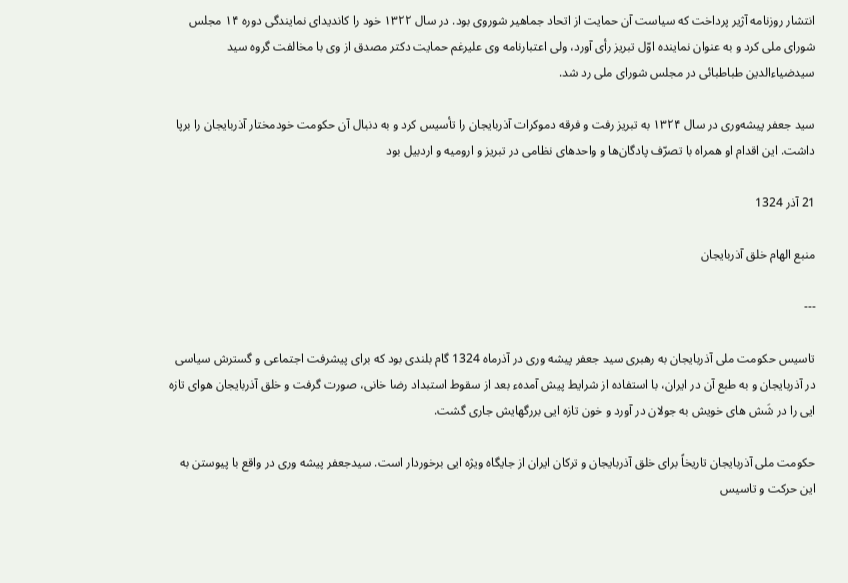انتشار روزنامه آژیر پرداخت که سیاست آن حمایت از اتحاد جماهیر شوروی بود. در سال ۱۳۲۲ خود را کاندیدای نمایندگی دوره ۱۴ مجلس شورای ملی کرد و به عنوان نماینده اوّل تبریز رأی آورد، ولی اعتبارنامه وی عليرغم حمايت دكتر مصدق از وى با مخالفت گروه سيد سیدضیاءالدین طباطبائی در مجلس شورای ملی رد شد.

سید جعفر پیشه‌وری در سال ۱۳۲۴ به تبریز رفت و فرقه دموکرات آذربایجان را تأسیس کرد و به دنبال آن حکومت خودمختار آذربایجان را برپا داشت. این اقدام او همراه با تصرّف پادگان‌ها و واحدهای نظامی در تبریز و ارومیه و اردبیل بود

21 آذر 1324

منبع الهام خلق آذربایجان

---

تاسیس حکومت ملی آذربایجان به رهبری سید جعفر پیشه وری در آذرماه 1324 گام بلندی بود که برای پیشرفت اجتماعی و گسترش سیاسی در آذربایجان و به طبع آن در ایران، با استفاده از شرایط پیش آمدهء بعد از سقوط استبداد رضا خانی، صورت گرفت و خلق آذربایجان هوای تازه ایی را در شَش های خویش به جولان در آورد و خون تازه ایی بررگهایش جاری گشت.

حکومت ملی آذربایجان تاریخاً برای خلق آذربایجان و ترکان ایران از جایگاه ویژه ایی برخوردار است. سیدجعفر پیشه وری در واقع با پیوستن به این حرکت و تاسیس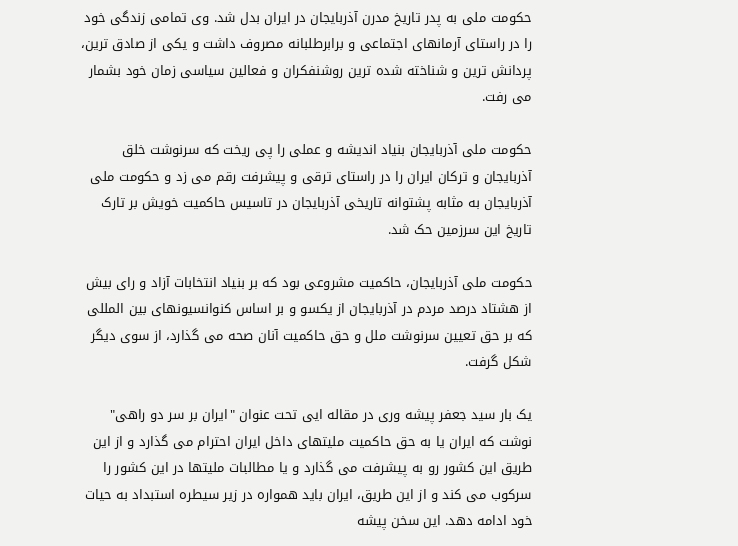حکومت ملی به پدر تاریخ مدرن آذربایجان در ایران بدل شد. وی تمامی زندگی خود را در راستای آرمانهای اجتماعی و برابرطلبانه مصروف داشت و یکی از صادق ترین، پردانش ترین و شناخته شده ترین روشنفکران و فعالین سیاسی زمان خود بشمار می رفت.

حکومت ملی آذربایجان بنیاد اندیشه و عملی را پی ریخت که سرنوشت خلق آذربایجان و ترکان ایران را در راستای ترقی و پیشرفت رقم می زد و حکومت ملی آذربایجان به مثابه پشتوانه تاریخی آذربایجان در تاسیس حاکمیت خویش بر تارک تاریخ این سرزمین حک شد.

حکومت ملی آذربایجان، حاکمیت مشروعی بود که بر بنیاد انتخابات آزاد و رای بیش از هشتاد درصد مردم در آذربایجان از یکسو و بر اساس کنوانسیونهای بین المللی که بر حق تعیین سرنوشت ملل و حق حاکمیت آنان صحه می گذارد، از سوی دیگر شکل گرفت.

یک بار سید جعفر پیشه وری در مقاله ایی تحت عنوان "ایران بر سر دو راهی" نوشت که ایران یا به حق حاکمیت ملیتهای داخل ایران احترام می گذارد و از این طریق این کشور رو به پیشرفت می گذارد و یا مطالبات ملیتها در این کشور را سرکوب می کند و از این طریق، ایران باید همواره در زیر سیطره استبداد به حیات خود ادامه دهد. این سخن پیشه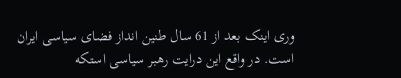وری اینک بعد از 61 سال طنین انداز فضای سیاسی ایران است. در واقع این درایت رهبر سیاسی استکه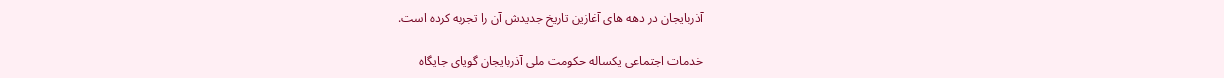آذربایجان در دهه های آغازین تاریخ جدیدش آن را تجربه کرده است.

خدمات اجتماعی یکساله حکومت ملی آذربایجان گویای جایگاه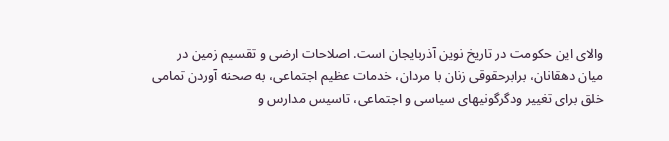والای این حکومت در تاریخ نوین آذربایجان است. اصلاحات ارضی و تقسیم زمین در میان دهقانان، برابرحقوقی زنان با مردان، خدمات عظیم اجتماعی، به صحنه آوردن تمامی خلق برای تغییر ودگرگونیهای سیاسی و اجتماعی، تاسیس مدارس و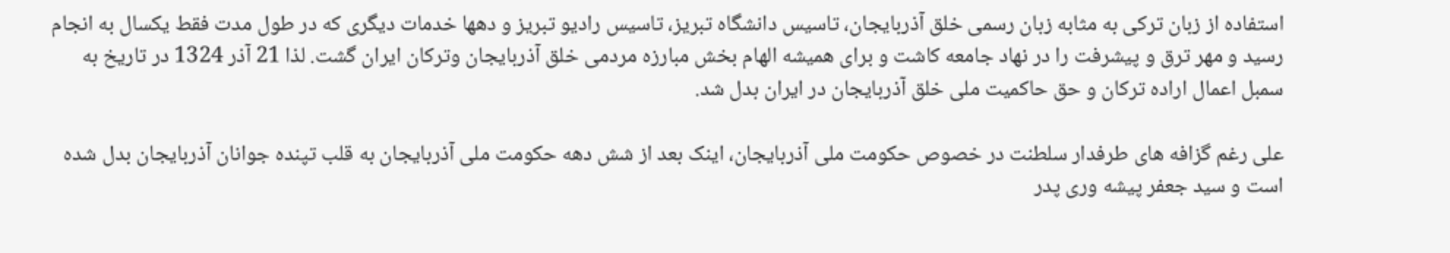استفاده از زبان ترکی به مثابه زبان رسمی خلق آذربایجان، تاسیس دانشگاه تبریز، تاسیس رادیو تبریز و دهها خدمات دیگری که در طول مدت فقط یکسال به انجام رسید و مهر ترق و پیشرفت را در نهاد جامعه کاشت و برای همیشه الهام بخش مبارزه مردمی خلق آذربایجان وترکان ایران گشت. لذا 21 آذر 1324 در تاریخ به سمبل اعمال اراده ترکان و حق حاکمیت ملی خلق آذربایجان در ایران بدل شد.

علی رغم گزافه های طرفدار سلطنت در خصوص حکومت ملی آذربایجان، اینک بعد از شش دهه حکومت ملی آذربایجان به قلب تپنده جوانان آذربایجان بدل شده است و سید جعفر پیشه وری پدر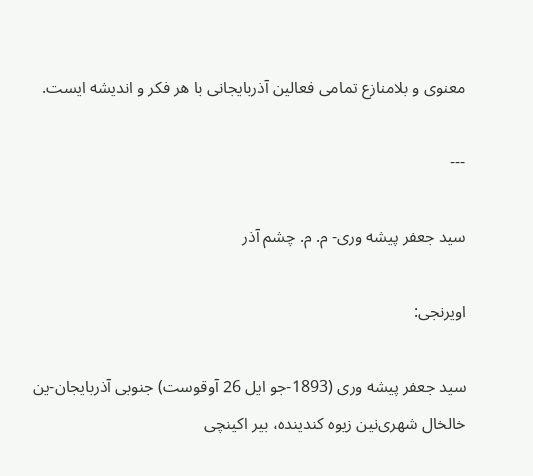معنوی و بلامنازع تمامی فعالین آذربایجانی با هر فکر و اندیشه ایست.

---

سید جعفر پیشه وری- م. م. چشم آذر

اویرنجی:

سید جعفر پیشه وری (1893-جو ایل 26 آوقوست) جنوبی آذربایجان-ین خالخال شهری‌نین زیوه کندینده، بیر اکینچی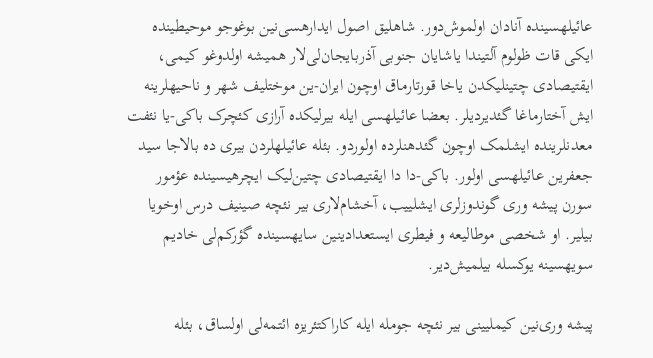عائیلهسینده آنا‌دان اولموش‌دور. شاهلیق اصول ایدارهسی‌نین بوغوجو موحیطینده ایکی قات ظولوم آلتیندا یاشایان جنوبی آذربایجان‌لی‌لار همیشه اولدوغو کیمی، ایقتیصادی چتینلیکدن یاخا قورتارماق اوچون ایران-ین موختلیف شهر و ناحیهلرینه ایش آختارماغا گئدیردیلر. بعضا عائیلهسی ایله بیرلیکده آرازی کئچرک باکی-یا نئفت معدنلرینده ایشلمک اوچون گئدهنلرده اولوردو. بئله عائیلهلردن بیری ده بالاجا سید جعفرین عائیلهسی اولور. باکی-دا دا ایقتیصادی چتین‌لیک ایچرهیسینده عؤمور سورن پیشه وری گوندوزلری ایشلییب، آخشام‌لاری بیر نئچه صینیف درس اوخویا بیلیر. او شخصی موطالیعه و فیطری ایستعدادینین سایهسینده گؤرکم‌لی خادیم سویهسینه یوکسله بیلمیش‌دیر.

پیشه وری‌نین کیملیینی بیر نئچه جومله ایله کاراکتئریزه ائتمه‌لی اولساق، بئله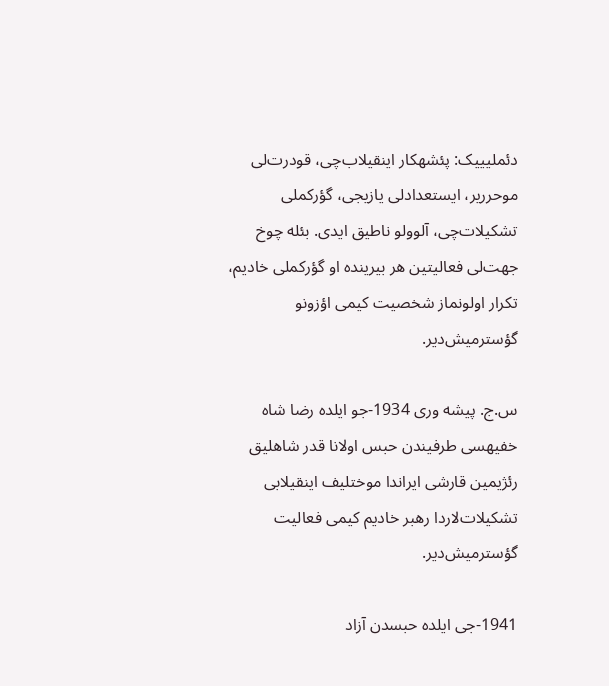دئملیییک: پئشهکار اینقیلاب‌چی، قودرت‌لی موحرریر، ایستعدادلی یازیجی، گؤرکملی تشکیلات‌چی، آلوو‌لو ناطیق ایدی. بئله چوخ جهت‌لی فعالیتین هر بیرینده او گؤرکملی خادیم، تکرار اولونماز شخصیت کیمی اؤزونو گؤسترمیش‌دیر.

س.ج. پیشه وری 1934-جو ایلده رضا شاه خفیهسی طرفیندن حبس اولانا قدر شاهلیق رئژیمین قارشی ایراندا موختلیف اینقیلابی تشکیلات‌لاردا رهبر خادیم کیمی فعالیت گؤسترمیش‌دیر.

1941-جی ایلده حبسدن آزاد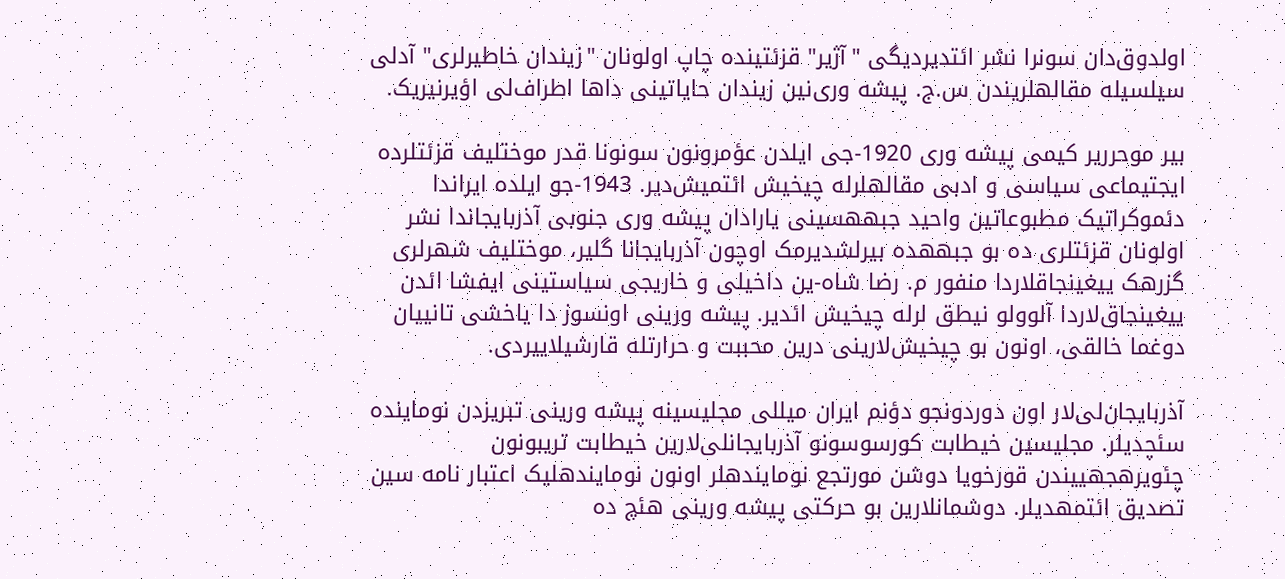اولدوق‌دان سونرا نشر ائتدیردیگی "آژیر" قزئتینده چاپ اولونان "زیندان خاطیرلری" آدلی سیلسیله مقالهلریندن س.ج. پیشه وری‌نین زیندان حایاتینی داها اطراف‌لی اؤیرنیریک.

بیر موحرریر کیمی پیشه وری 1920-جی ایلدن عؤمرونون سونونا قدر موختلیف قزئتلرده ایجتیماعی سیاسی و ادبی مقالهلرله چیخیش ائتمیش‌دیر. 1943-جو ایلده ایراندا دئموکراتیک مطبوعاتین واحید جبههسینی یارا‌دان پیشه وری جنوبی آذربایجاندا نشر اولونان قزئتلری ده بو جبههده بیرلشدیرمک اوچون آذربایجانا گلیر، موختلیف شهرلری گزرهک ییغینجاقلاردا منفور م. رضا شاه-ین داخیلی و خاریجی سیاستینی ایفشا ائدن ییغینجاق‌لاردا آلوو‌لو نیطق لرله چیخیش ائدیر. پیشه ورینی اونسوز دا یاخشی تانییان دوغما خالقی، اونون بو چیخیش‌لارینی درین محببت و حرارتله قارشیلاییردی.

آذربایجان‌لی‌لار اون دوردونجو دؤنم ایران میللی مجلیسینه پیشه ورینی تبریزدن نوماینده سئچدیلر. مجلیسین خیطابت کورسوسونو آذربایجانلی‌لارین خیطابت تریبونون چئویرهجهییندن قورخویا دوشن مورتجع نومایندهلر اونون نومایند‌هلیک اعتبار نامه سین تصدیق ائتمهدیلر. دوشمانلارین بو حرکتی پیشه ورینی هئچ ده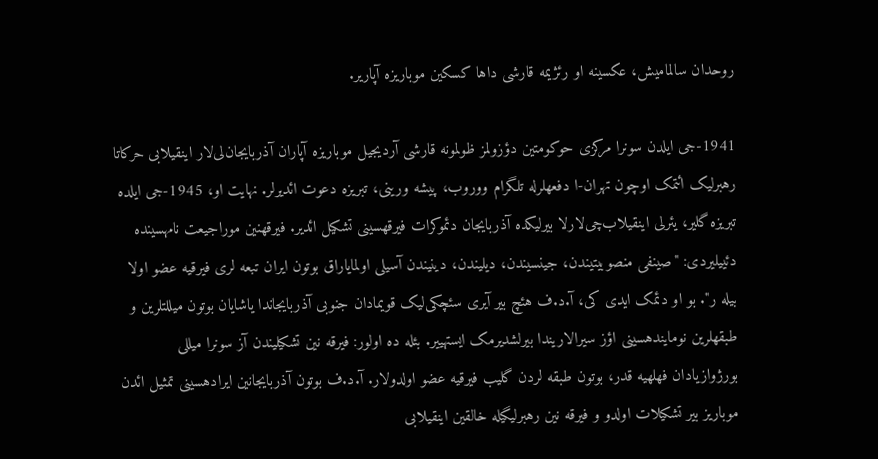روحدان سالمامیش، عکسینه او رئژیمه قارشی داها کسکین موباریزه آپاریر.

1941-جی ایلدن سونرا مرکزی حوکومتین دؤزولمز ظولمونه قارشی آردیجیل موباریزه آپاران آذربایجان‌لی‌لار اینقیلابی حرکاتا رهبرلیک ائتمک اوچون تهران-ا دفعهلرله تلگرام ووروب، پیشه ورینی، تبریزه دعوت ائدیرلر. نهایت او، 1945-جی ایلده تبریزه گلیر، یئرلی اینقیلاب‌چی‌لارلا بیرلیکده آذربایجان دئموکرات فیرقهسینی تشکیل ائدیر. فیرقهنین موراجیعت نامهسینده دئییلیردی: "صینفی منصوبیتیندن، جینسیندن، دیلیندن، دینیندن آسیلی اولمایاراق بوتون ایران تبعه لری فیرقیه عضو اولا بیله ر". بو او دئمک ایدی کی، آ.د.ف هئچ بیر آیری سئچکی‌لیک قویما‌دان جنوبی آذربایجاندا یاشایان بوتون میللتلرین و طبقهلرین نومایندهسینی اؤز سیرا‌لاریندا بیرلشدیرمک ایستهییر. بئله ده اولور: فیرقه نین تشکیلیندن آز سونرا میللی بورژوازیا‌دان فهلهیه قدر، بوتون طبقه لردن گلیب فیرقیه عضو اولدولار. آ.د.ف بوتون آذربایجانین ایرادهسینی تمثیل ائدن موباریز بیر تشکیلات اولدو و فیرقه نین رهبرلیگیله خالقین اینقیلابی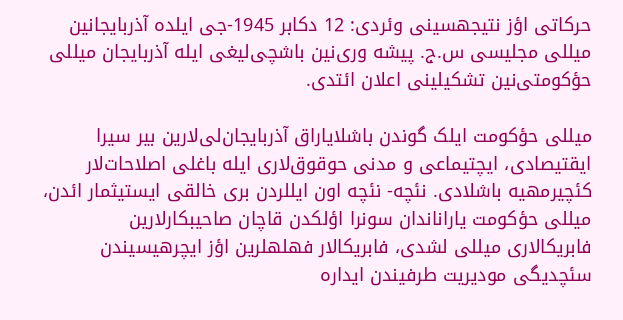حرکاتی اؤز نتیجهسینی وئردی: 12 دکابر 1945-جی ایلده آذربایجانین میللی مجلیسی س.ج. پیشه وری‌نین باشچی‌لیغی ایله آذربایجان میللی حؤکومتی‌نین تشکیلینی اعلان ائتدی.

میللی حؤکومت ایلک گوندن باشلایاراق آذربایجان‌لی‌لارین بیر سیرا ایقتیصادی، ایچتیماعی و مدنی حوقوق‌لاری ایله باغلی اصلاحات‌لار کئچیرمهیه باشلادی. نئچه- نئچه اون ایللردن بری خالقی ایستیثمار ائدن، میللی حؤکومت یاراناندان سونرا اؤلکدن قاچان صاحیبکارلارین فابریکا‌لاری میللی لشدی، فابریکا‌لار فهلهلرین اؤز ایچرهیسیندن سئچدیگی مودیریت طرفیندن ایداره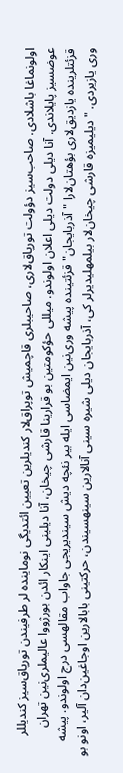اولونماغا باشلادی. صاحب‌سیز دؤولت تورپاق‌لاری، صاحیبلری قاچمیش توپراق‌لار کندیلرین تعیین ائتدیگی نوماینده لر طرفیندن تورپاق‌سیز کندیللر عوضسیز پایلاندی. آنا دیلی دولت دیلی اعلان اولوندو. میللی حؤکومتین بو قرارینا قارشی چیخان، آنا دیلینی اینکار ائدن بورژووا عالیملری‌نین تهران قزئتلرینده یازدیق‌لاری بؤهتان‌لارا "آذربایجان" قزئتینده پیشه وری‌نین ایمضاسی ایله بیر نئچه دیش سیندیریجی جاواب مقالهسی درج اولوندو. پیشه وری یازیردی. "دیلیمیزه قارشی چیخان‌لار بیلمهلیدیرلر کی، آذربایجان دیلی شیره سینی آنا‌لارین سینهسیندن، حرکتینی بابا‌لارین اوجاغین‌دان آلیر، اونو بو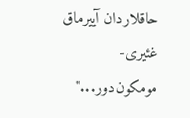حاقلاردان آییرماق غئیری-مومکون‌دور..."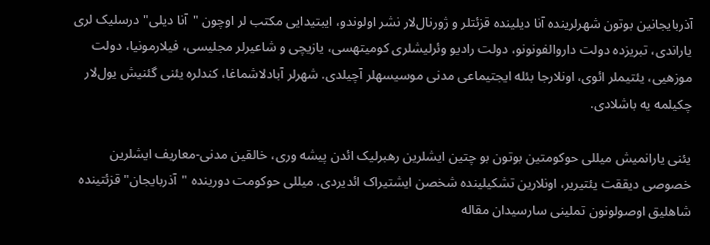آذربایجانین بوتون شهرلرینده آنا دیلینده قزئتلر و ژورنال‌لار نشر اولوندو، ایبتیدایی مکتب لر اوچون "آنا دیلی" درسلیک لری یاراندی، تبریزده دولت داروالفونونو، دولت رادیو وئرلیشلری کومیتهسی، یازیچی و شاعیرلر مجلیسی، فیلارمونیا، دولت موزهیی، یئتیملر ائوی، اونلارجا بئله ایجتیماعی مدنی موسیسهلر آچیلدی. شهرلر آبادلاشماغا، کندلره یئنی گئنیش یول‌لار چکیلمه یه باشلادی.

یئنی یارانمیش میللی حوکومتین بوتون بو چتین ایشلرین رهبرلیک ائدن پیشه وری، خالقین مدنی-معاریف ایشلرین خصوصی دیققت یئتیریر، اونلارین تشکیلینده شخصن ایشتیراک ائدیردی. میللی حوکومت دورینده "آذربایجان" قزئتینده شاهلیق اوصولونون تملینی سارسیدان مقاله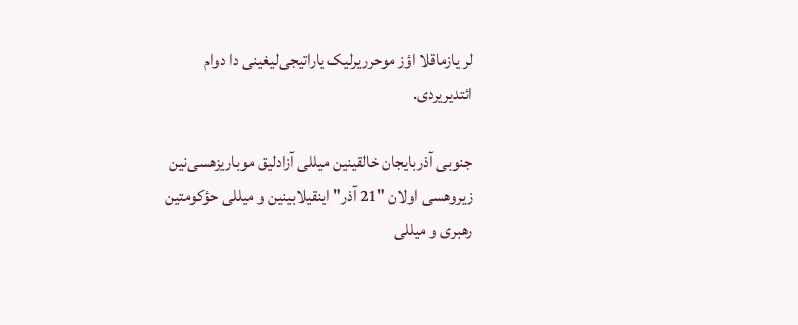لر یازماقلا اؤز موحرریرلیک یاراتیجی‌لیغینی دا دوام ائتدیریردی.

جنوبی آذربایجان خالقینین میللی آزادلیق موباریزهسی‌نین زیروهسی اولان "21 آذر" اینقیلابینین و میللی حؤکومتین رهبری و میللی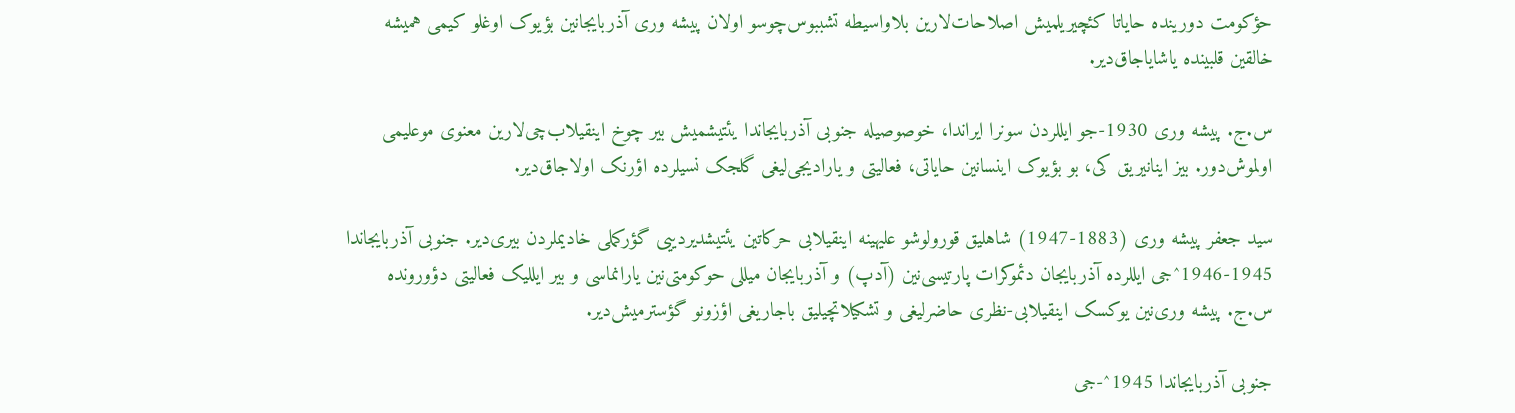حؤکومت دورینده حایاتا کئچیریلمیش اصلاحات‌لارین بلاواسیطه تشببوس‌چوسو اولان پیشه وری آذربایجانین بؤیوک اوغلو کیمی همیشه خالقین قلبینده یاشایاجاق‌دیر.

س.ج. پیشه وری 1930-جو ایللردن سونرا ایراندا، خوصوصیله جنوبی آذربایجاندا یئتیشمیش بیر چوخ اینقیلاب‌چی‌لارین معنوی موعلیمی اولموش‌دور. بیز اینانیریق کی، بو بؤیوک اینسانین حایاتی، فعالیتی و یارادیجی‌لیغی گلجک نسیلرده اؤرنک اولاجاق‌دیر.

سید جعفر پیشه وری (1883-1947) شاهلیق قورولوشو علیهینه اینقیلابی حرکاتین یئتیشدیردییی گؤرکملی خادیملردن بیری‌دیر. جنوبی آذربایجاندا 1945-1946^جی ایللرده آذربایجان دئموکرات پارتیسی‌نین (آدپ) و آذربایجان میللی حوکومتی‌نین یارانماسی و بیر ایللیک فعالیتی دؤورونده س.ج. پیشه وری‌نین یوکسک اینقیلابی-نظری حاضرلیغی و تشکیلاتچیلیق باجاریغی اؤزونو گؤسترمیش‌دیر.

جنوبی آذربایجاندا 1945^-جی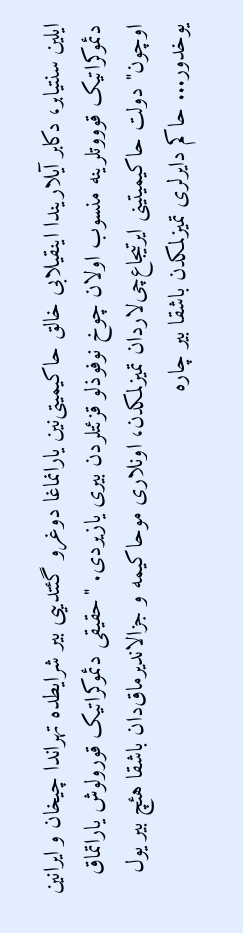ایلین سنتیابر، دکابر آیلاریندا اینقیلابی خالق حاکیمیتی‌نین یارانماغا دوغرو گئتدییی بیر شرایطده تهراندا چیخان و ایرانین دئموکراتیک قوووتلرینه منسوب اولان چوخ نوفوذلو قزئتلردن بیری یازیردی. "حقیقی دئموکراتیک قورولوش یاراتماق اوچون" دولت حاکیمیتینی ایرتیجاع‌چی‌لاردان تمیزلمکدن، اونلاری موحاکیمه و جزالاندیرماق‌دان باشقا هئچ بیر یول یوخدور... حاکم دایرلری تمیزلمکدن باشقا بیر چاره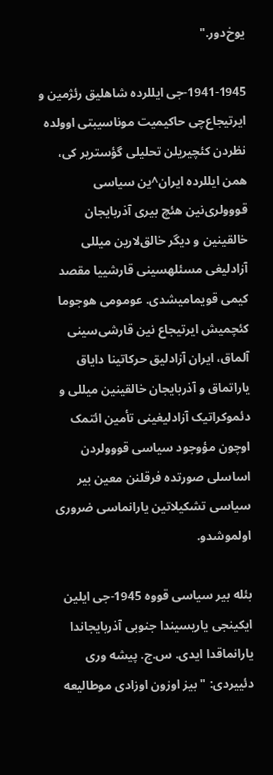یوخ‌دور."

1941-1945-جی ایللرده شاهلیق رئژمین و ایرتیجاع‌چی حاکیمیت موناسیبتی اوولده نظردن کئچیریلن تحلیلی گؤستریر کی، همن ایللرده ایران^ین سیاسی قووولری‌نین هئچ بیری آذربایجان خالقینین و دیگر خالق‌لارین میللی آزادلیغی مسئلهسینی قارشییا مقصد کیمی قویمامیشدی. عومومی هوجوما کئچمیش ایرتیجاع نین قارشی‌سینی آلماق، ایران آزادلیق حرکاتینا دایاق یاراتماق و آذربایجان خالقینین میللی و دئموکراتیک آزادلیغینی تأمین ائتمک اوچون مؤوجود سیاسی قووولردن اساسلی صورتده فرقلنن معین بیر سیاسی تشکیلاتین یارانماسی ضروری اولموشدو.

بئله بیر سیاسی قووه 1945-جی ایلین ایکینجی یاریسیندا جنوبی آذربایجاندا یارانماقدا ایدی. س.ج. پیشه وری دئییردی: "بیز اوزون اوزادی موطالیعه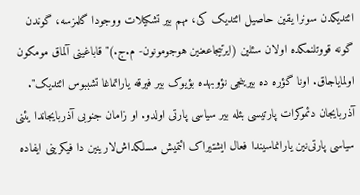ائتدیکدن سونرا یقین حاصیل ائتدیک کی، مهم بیر تشکیلات ووجودا گلمزسه، گوندن گونه قووتلنمکده اولان سئلین (ایرتیجاععنین هوجومونون- م.ج.)" قاباغینی آلماق مومکون اولمایاجاق. اونا گؤره ده بیرینجی نؤوبهده بؤیوک بیر فیرقه یاراتماغا تشببوس ائتدیک". آذربایجان دئموکرات پارتیسی بئله بیر سیاسی پارتی اولدو. او زامان جنوبی آذربایجاندا یئنی سیاسی پارتی‌نین یارانماسیندا فعال ایشتیراک ائتمیش مسلکداش‌لارینین دا فیکرینی ایفاده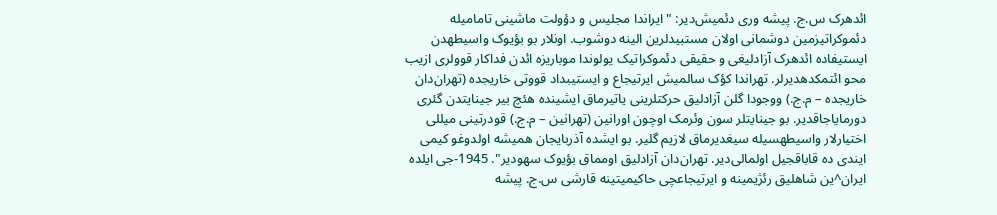ائدهرک س.ج. پیشه وری دئمیش‌دیر: "ایراندا مجلیس و دؤولت ماشینی تامامیله دئموکراتیزمین دوشمانی اولان مستبیدلرین الینه دوشوب. اونلار بو بؤیوک واسیطهدن ایستیفاده ائدهرک آزادلیغی و حقیقی دئموکراتیک یولوندا موباریزه ائدن فداکار قوولری ازیب محو ائتمکدهدیرلر. تهراندا کؤک سالمیش ایرتیجاع و ایستیبداد قووتی خاریجده (تهران‌دان خاریجده – م.ج.) ووجودا گلن آزادلیق حرکتلرینی یاتیرماق ایشینده هئچ بیر جینایتدن گئری دورمایاجاقدیر. بو جینایتلر سون وئرمک اوچون اورانین (تهرانین – م.ج.) قودرتینی میللی اختیارلار واسیطهسیله سیغدیرماق لازیم گلیر. بو ایشده آذربایجان همیشه اولدوغو کیمی ایندی ده قاباقجیل اولما‌لی‌دیر. تهران‌دان آزادلیق اومماق بؤیوک سهو‌دیر". 1945-جی ایلده ایران^ین شاهلیق رئژیمینه و ایرتیجاعچی حاکیمیتینه قارشی س.ج. پیشه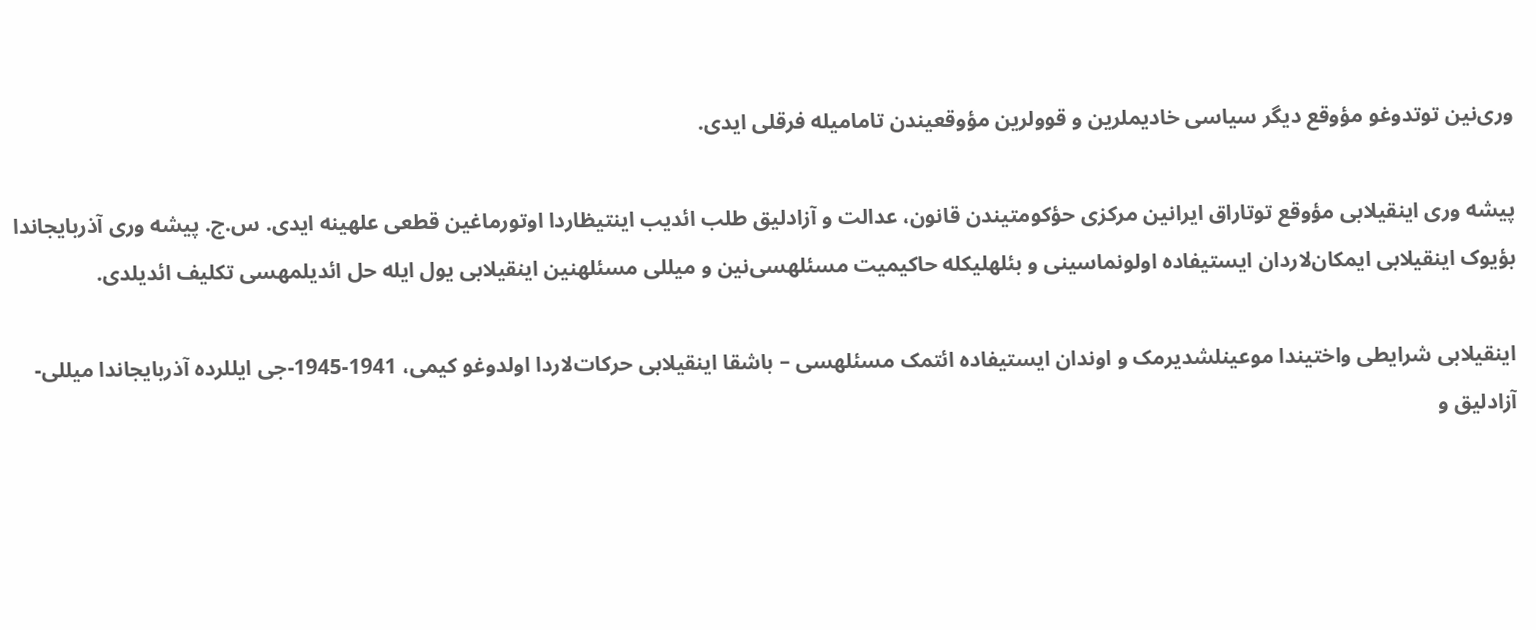وری‌نین توتدوغو مؤوقع دیگر سیاسی خادیملرین و قوولرین مؤوقعیندن تامامیله فرقلی ایدی.

پیشه وری اینقیلابی مؤوقع توتاراق ایرانین مرکزی حؤکومتیندن قانون، عدالت و آزادلیق طلب ائدیب اینتیظاردا اوتورماغین قطعی علهینه ایدی. س.ج. پیشه وری آذربایجاندا بؤیوک اینقیلابی ایمکان‌لاردان ایستیفاده اولونماسینی و بئلهلیکله حاکیمیت مسئلهسی‌نین و میللی مسئلهنین اینقیلابی یول ایله حل ائدیلمهسی تکلیف ائدیلدی.

اینقیلابی شرایطی واختیندا موعینلشدیرمک و اوندان ایستیفاده ائتمک مسئلهسی – باشقا اینقیلابی حرکات‌لاردا اولدوغو کیمی، 1941-1945-جی ایللرده آذربایجاندا میللی-آزادلیق و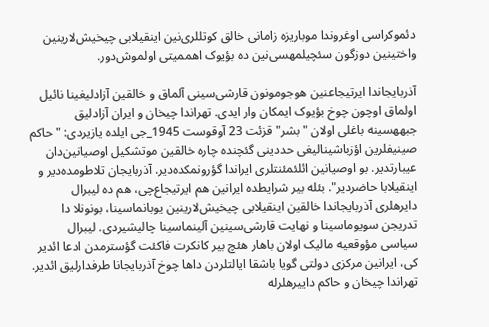دئموکراسی اوغروندا موباریزه زامانی خالق کوتللری‌نین اینقیلابی چیخیش‌لارینین واختینین دوزگون سئچیلمهسی‌نین ده بؤیوک اهممیتی اولموش‌دور.

آذربایجاندا ایرتیجاعنین هوجومونون قارشی‌سینی آلماق و خالقین آزاد‌لیغینا نائیل اولماق اوچون چوخ بؤیوک ایمکان وار ایدی. تهراندا چیخان و ایران آزادلیق جبههسینه باغلی اولان "بشر" قزئت 23 آوقوست 1945_جی ایلده یازیردی: "حاکم صینیفلرین اؤزباشینا‌لیغی حددینی گئچنده چاره خالقین موتشکیل اوصیانین‌دان عیبارتدیر. بو اوصیانین ائلئمئنتلری ایراندا گؤرونمکده‌دیر. آذربایجان تلاطومده‌دیر و اینقیلابا حاضردیر". بئله بیر شرایطده ایرانین هم ایرتیجاع‌چی، هم ده لیبرال دایرهلری آذربایجاندا خالقین اینقیلابی چیخیش‌لارینین یوبانماسینا، بونونلا دا تدریجن سویوماسینا و نهایت قارشی‌سینین آلینماسینا چالیشیردی. لیبرال سیاسی مؤوقعیه مالیک اولان باهار هئچ بیر کانکرت فاکئت گؤسترمدن ادعا ائدیر کی، ایرانین مرکزی دولتی گویا باشقا ایالتلردن داها چوخ آذربایجانا طرفدارلیق ائدیر. تهراندا چیخان و حاکم داییرهلرله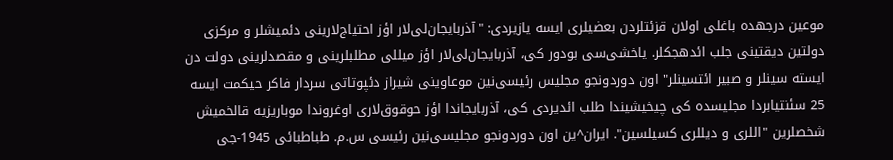موعین درجهده باغلی اولان قزئتلردن بعضیلری ایسه یازیردی: "آذربایجان‌لی‌لار اؤز احتیاج‌لارینی دئمیشلر و مرکزی دولتین دیقتینی جلب ائدهجکلر. یاخشی‌سی بودور کی، آذربایجان‌لی‌لار اؤز میللی مطلبلرینی و مقصدلرینی دولت دن ایسته سینلر و صبیر ائتسینلر" اون دوردونجو مجلیس رئیسی‌نین موعاوینی شیراز دئپوتاتی سردار فاکر حیکمت ایسه 25 سئنتیابردا مجلیسده کی چیخیشیندا طلب ائدیردی کی، آذربایجاندا اؤز حوقوق‌لاری اوغروندا موباریزیه قالخمیش شخصلرین "اللری و دیللری کسیلسین". ایران^ین اون دوردونجو مجلیسی‌نین رئیسی س.م. طباطبائی 1945-جی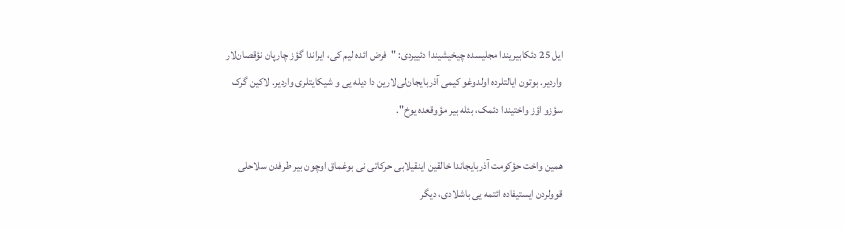ایل 25 دئکابیریندا مجلیسده چیخیشیندا دئییردی: "فرض ائده لیم کی، ایراندا گؤز چارپان نؤقصان‌لار واردیر. بوتون ایالتلرده اولدوغو کیمی آذربایجان‌لی‌لارین دا دیله یی و شیکایتلری واردیر. لاکین گرک سؤزو اؤز واختیندا دئمک، بئله بیر مؤوقعده یوخ".

همین واخت حؤکومت آذربایجاندا خالقین اینقیلابی حرکاتی نی بوغماق اوچون بیر طرفدن سلاحلی قوولردن ایستیفاده ائتمه یی باشلادی، دیگر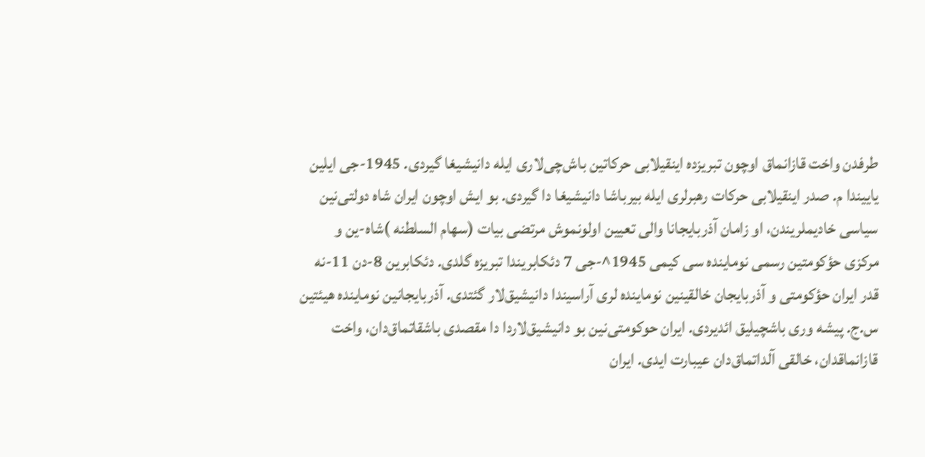طرفدن واخت قازانماق اوچون تبریزده اینقیلابی حرکاتین باش‌چی‌لاری ایله دانیشیغا گیردی. 1945-جی ایلین یاییندا م. صدر اینقیلابی حرکات رهبرلری ایله بیرباشا دانیشیغا دا گیردی. بو ایش اوچون ایران شاه دولتی‌نین سیاسی خادیملریندن، او زامان آذربایجانا والی تعیین اولونموش مرتضی بیات (سهام السلطنه )شاه-ین و مرکزی حؤکومتین رسمی نوماینده سی کیمی 1945^-جی 7 دئکابریندا تبریزه گلدی. دئکابرین 8-دن 11-نه قدر ایران حؤکومتی و آذربایجان خالقینین نوماینده لری آراسیندا دانیشیق‌لار گئتدی. آذربایجانین نوماینده هیئتین س.ج. پیشه وری باشچیلیق ائدیردی. ایران حوکومتی‌نین بو دانیشیق‌لاردا دا مقصدی باشقاتماق‌دان، واخت قازانماقدان، خالقی آلداتماق‌دان عیبارت ایدی. ایران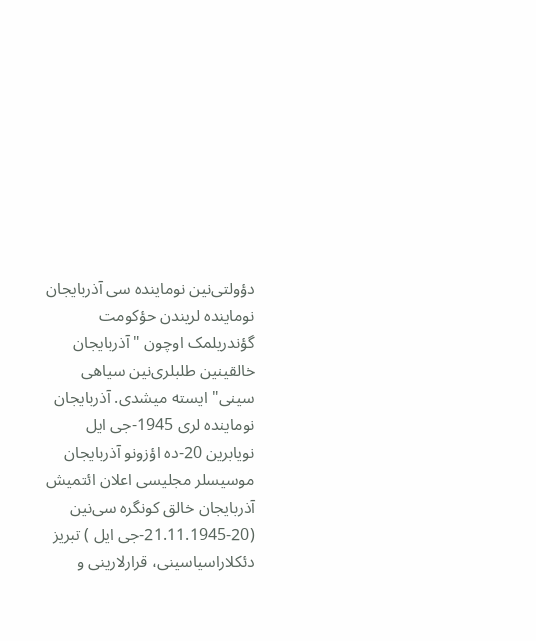دؤولتی‌نین نوماینده سی آذربایجان نوماینده لریندن حؤکومت گؤندریلمک اوچون "آذربایجان خالقینین طلبلری‌نین سیاهی سینی" ایسته میشدی. آذربایجان نوماینده لری 1945-جی ایل نویابرین 20-ده اؤزونو آذربایجان موسیسلر مجلیسی اعلان ائتمیش آذربایجان خالق کونگره سی‌نین (20-21.11.1945-جی ایل ) تبریز دئکلاراسیاسینی، قرارلارینی و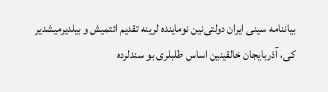بیاننامه سینی ایران دولتی‌نین نوماینده لرینه تقدیم ائتمیش و بیلدیرمیشدیر کی، آذربایجان خالقینین اساس طلبلری بو سندلرده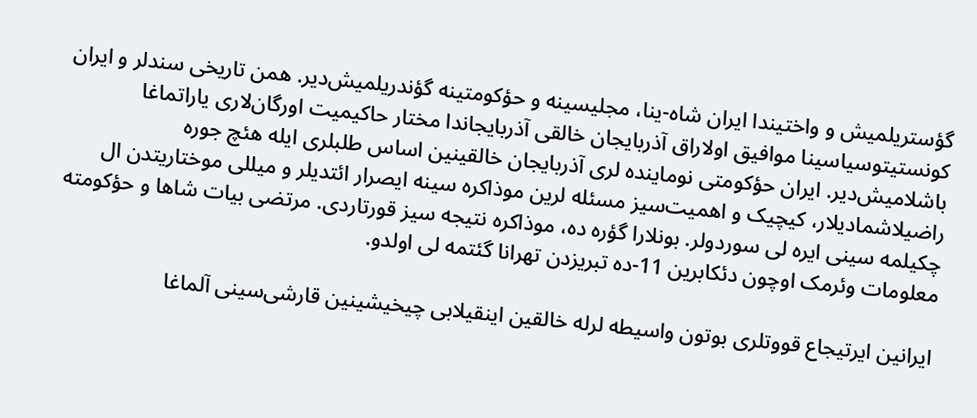گؤستریلمیش و واختیندا ایران شاه-ینا، مجلیسینه و حؤکومتینه گؤندریلمیش‌دیر. همن تاریخی سندلر و ایران کونستیتوسیاسینا موافیق اولاراق آذربایجان خالقی آذربایجاندا مختار حاکیمیت اورگان‌لاری یاراتماغا باشلامیش‌دیر. ایران حؤکومتی نوماینده لری آذربایجان خالقینین اساس طلبلری ایله هئچ جوره راضیلاشمادیلار، کیچیک و اهمیت‌سیز مسئله لرین موذاکره سینه ایصرار ائتدیلر و میللی موختاریتدن ال چکیلمه سینی ایره ‌لی سوردولر. بونلارا گؤره ده، موذاکره نتیجه ‌سیز قورتاردی. مرتضی بیات شاها و حؤکومته معلومات وئرمک اوچون دئکابرین 11-ده تبریزدن تهرانا گئتمه ‌لی اولدو.

ایرانین ایرتیجاع قووتلری بوتون واسیطه لرله خالقین اینقیلابی چیخیشینین قارشی‌سینی آلماغا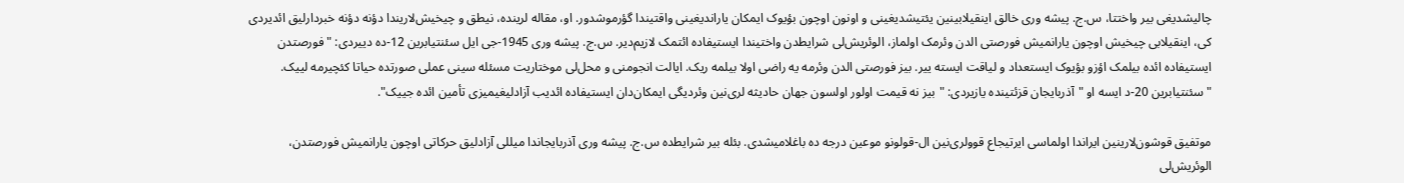چالیشدیغی بیر واختتا، س.ج. پیشه وری خالق اینقیلابینین یئتیشدیغینی و اونون اوچون بؤیوک ایمکان یاراندیغینی واقتیندا گؤرموشدور. او، مقاله لرینده، نیطق و چیخیش‌لاریندا دؤنه دؤنه خبردارلیق ائدیردی کی، اینقیلابی چیخیش اوچون یارانمیش فورصتی الدن وئرمک اولماز، الوئریش‌لی شرایطدن واختیندا ایستیفاده ائتمک لازیم‌دیر. س.ج. پیشه وری 1945-جی ایل سئنتیابرین 12-ده دییردی: "فورصتدن ایستیفاده ائده بیلمک اؤزو بؤیوک ایستعداد و لیاقت ایسته ییر. بیز فورصتی الدن وئرمه یه راضی اولا بیلمه ریک. ایالت انجومنی و محل‌لی موختاریت مسئله سینی عملی صورتده حیاتا کئچیرمه لییک. "سئنتیابرین 20-د ایسه او "آذربایجان قزئتینده یازیردی: "بیز نه قیمت اولور اولسون جهان حادیثه لری‌نین وئردیگی ایمکان‌دان ایستیفاده ائدیب آزادلیغیمیزی تأمین ائده جییک".

موتفیق قوشون‌لارینین ایراندا اولماسی ایرتیجاع قوولری‌نین ال-قولونو موعین درجه ده باغلامیشدی. بئله بیر شرایطده س.ج. پیشه وری آذربایجاندا میللی آزادلیق حرکاتی اوچون یارانمیش فورصتدن، الوئریش‌لی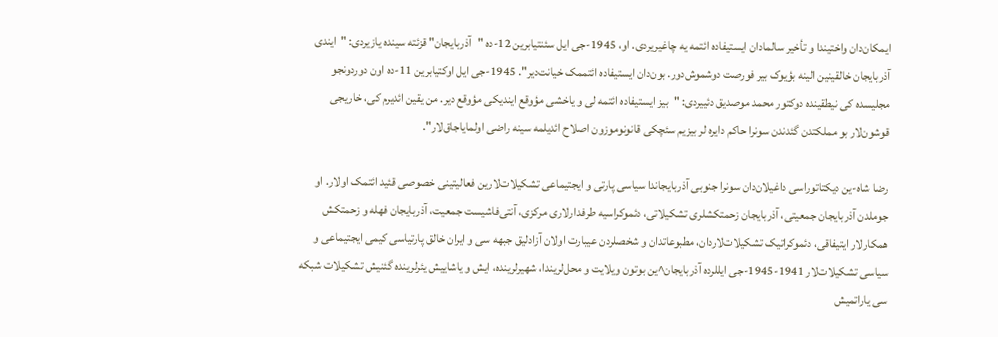ایمکان‌دان واختیندا و تأخیر سالما‌دان ایستیفاده ائتمه یه چاغیریردی. او، 1945-جی ایل سئنتیابرین 12-ده "آذربایجان" قزئته سینده یازیردی: "ایندی آذربایجان خالقینین الینه بؤیوک بیر فورصت دوشموش‌دور. بون‌دان ایستیفاده ائتممک خیانت‌دیر". 1945-جی ایل اوکتیابرین 11-ده اون دوردونجو مجلیسده کی نیطقینده دوکتور محمد موصدیق دئییردی: "بیز ایستیفاده ائتمه ‌لی و یاخشی مؤوقع ایندیکی مؤوقع ‌دیر. من یقین ائدیرم کی، خاریجی قوشون‌لار بو مملکتدن گئدندن سونرا حاکم دایره لر بیزیم سئچکی قانونوموزون اصلاح ائدیلمه سینه راضی اولمایاجاق‌لار".

رضا شاه-ین دیکتاتوراسی داغیلان‌دان سونرا جنوبی آذربایجاندا سیاسی پارتی و ایجتیماعی تشکیلات‌لارین فعالیتینی خصوصی قئید ائتمک اولار. او جوملدن آذربایجان جمعیتی، آذربایجان زحمتکشلری تشکیلاتی، دئموکراسیه طرفدارلاری مرکزی، آنتی‌فاشیست جمعیت، آذربایجان فهله و زحمتکش همکارلار ایتیفاقی، دئموکراتیک تشکیلات‌لاردان، مطبوعاتدان و شخصلردن عیبارت اولان آزادلیق جبهه سی و ایران خالق پارتیاسی کیمی ایجتیماعی و سیاسی تشکیلات‌لار 1941-1945-جی ایللرده آذربایجان^ین بوتون ویلایت و محل‌لریندا، شهیرلرینده، ایش و یاشاییش یئرلرینده گئنیش تشکیلات شبکه سی یاراتمیش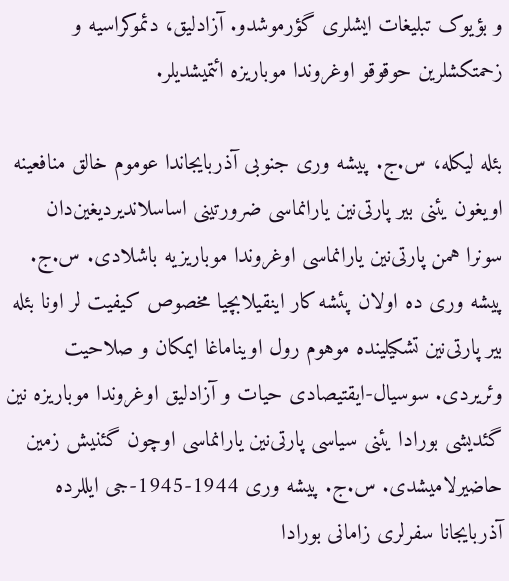و بؤیوک تبلیغات ایشلری گؤرموشدو. آزادلیق، دئموکراسیه و زحمتکشلرین حوقوقو اوغروندا موباریزه ائتمیشدیلر.

بئله لیکله، س.ج. پیشه وری جنوبی آذربایجاندا عوموم خالق منافعینه اویغون یئنی بیر پارتی‌نین یارانماسی ضرورتینی اساسلاندیردیغین‌دان سونرا همن پارتی‌نین یارانماسی اوغروندا موباریزیه باشلادی. س.ج. پیشه وری ده اولان پئشه کار اینقیلابچیا مخصوص کیفیت لر اونا بئله بیر پارتی‌نین تشکیلینده موهوم رول اویناماغا ایمکان و صلاحیت وئریردی. سوسیال-ایقتیصادی حیات و آزادلیق اوغروندا موباریزه نین گئدیشی بورادا یئنی سیاسی پارتی‌نین یارانماسی اوچون گئنیش زمین حاضیرلامیشدی. س.ج. پیشه وری 1944-1945-جی ایللرده آذربایجانا سفرلری زامانی بورادا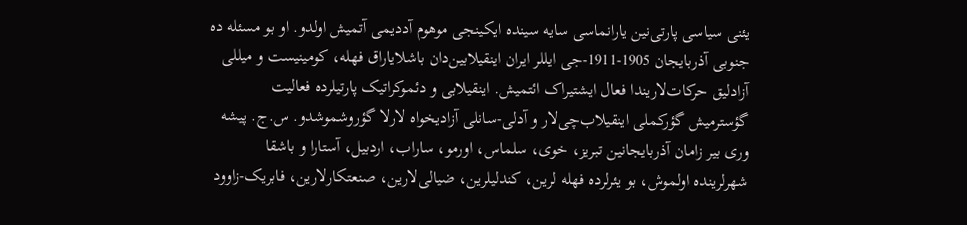یئنی سیاسی پارتی‌نین یارانماسی سایه سینده ایکینجی موهوم آددیمی آتمیش اولدو. او بو مسئله ده جنوبی آذربایجان 1905-1911-جی ایللر ایران اینقیلابین‌دان باشلایاراق فهله، کومینیست و میللی آزادلیق حرکات‌لاریندا فعال ایشتیراک ائتمیش. اینقیلابی و دئموکراتیک پارتیلرده فعالیت گؤسترمیش گؤرکملی اینقیلاب‌چی‌لار و آدلی-سانلی آزادیخواه لارلا گؤروشموشدو. س.ج. پیشه وری بیر زامان آذربایجانین تبریز، خوی، سلماس، اورمو، ساراب، اردبیل، آستارا و باشقا شهرلرینده اولموش، بو یئرلرده فهله لرین، کندلیلرین، ضیا‌لی‌لارین، صنعتکارلارین، فابریک-زاوود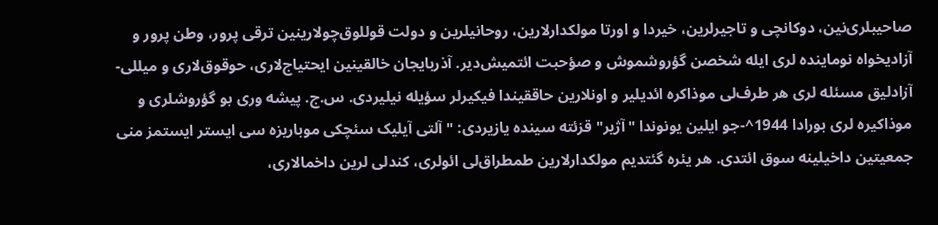صاحیبلری‌نین، دوکانچی و تاجیرلرین، خیردا و اورتا مولکدارلارین، روحانیلرین و دولت قوللوق‌چولارینین ترقی پرور، وطن پرور و آزادیخواه نوماینده لری ایله شخصن گؤروشموش و صؤحبت ائتمیش‌دیر. آذربایجان خالقینین ایحتیاج‌لاری، حوقوق‌لاری و میللی-آزادلیق مسئله لری هر طرف‌لی موذاکره ائدیلیر و اونلارین حاققیندا فیکیرلر سؤیله نیلیردی. س.ج. پیشه وری بو گؤروشلری و موذاکیره لری بورادا 1944^-جو ایلین یونوندا "آژیر" قزئته سینده یازیردی: "آلتی آیلیک سئچکی موباریزه سی ایستر ایستمز منی جمعیتین داخیلینه سوق ائتدی. هر یئره گئتدیم مولکدارلارین طمطراق‌لی ائولری، کندلی لرین داخما‌لاری،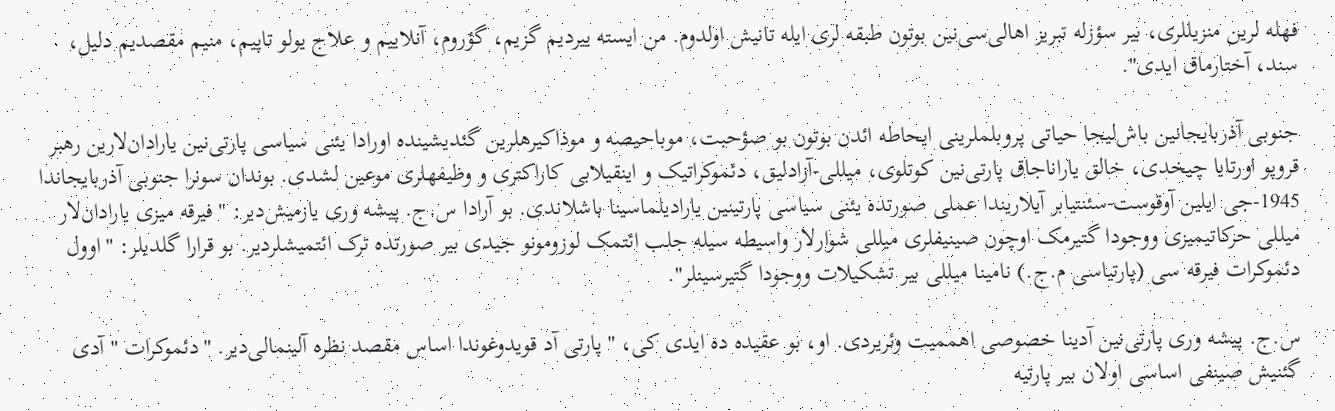فهله لرین منزیللری، بیر سؤزله تبریز اها‌لی‌سی‌نین بوتون طبقه لری ایله تانیش اولدوم. من ایسته ییردیم گزیم، گؤروم، آنلاییم و علاج یولو تاپیم، منیم مقصدیم دلیل، سند، آختارماق ایدی".

جنوبی آذربایجانین باش‌لیجا حیاتی پروبلملرینی ایحاطه ائدن بوتون بو صؤحبت، موباحیصه و موذاکیرهلرین گئدیشینده اورادا یئنی سیاسی پارتی‌نین یارا‌دان‌لارین رهبر قروپو اورتایا چیخدی، خالق یاراناجاق پارتی‌نین کوتلوی، میللی-آزادلیق، دئموکراتیک و اینقیلابی کاراکتری و وظیفهلری موعین لشدی. بوندان سونرا جنوبی آذربایجاندا 1945-جی ایلین آوقوست-سئنتیابر آیلاریندا عملی صورتده یئنی سیاسی پارتینین یارادیلماسینا باشلاندی. بو آرادا س.ج. پیشه وری یازمیش‌دیر: "فیرقه میزی یارا‌دان‌لار میللی حرکاتیمیزی ووجودا گتیرمک اوچون صینیفلری میللی شوارلار واسیطه سیله جلب ائتمک لوزومونو جیدی بیر صورتده ترک ائتمیشلردیر. بو قرارا گلدیلر: "اوول دئموکرات فیرقه سی (پارتیاسی م.ج.) نامینا میللی بیر تشکیلات ووجودا گتیرسینلر".

س.ج. پیشه وری پارتی‌نین آدینا خصوصی اهممیت وئریردی. او، بو عقیده ده ایدی کی، "پارتی آد قویدوغوندا اساس مقصد نظره آلینما‌لی‌دیر. "دئموکرات " آدی گئنیش صینفی اساسی اولان بیر پارتیه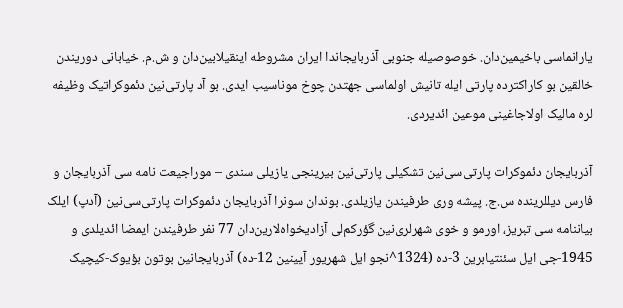یارانماسی باخیمین‌دان. خوصوصیله جنوبی آذربایجاندا ایران مشروطه اینقیلابین‌دان و ش.م. خیابانی دوریندن خالقین بو کاراکترده پارتی ایله تانیش اولماسی جهتدن چوخ موناسیب ایدی. بو آد پارتی‌نین دئموکراتیک وظیفه لره مالیک اولاجاغینی موعین ائدیردی.

آذربایجان دئموکرات پارتی‌سی‌نین تشکیلی پارتی‌نین بیرینجی یازیلی سندی – موراجیعت نامه سی آذربایجان و فارس دیللرینده س.ج. پیشه وری طرفیندن یازیلدی. بوندان سونرا آذربایجان دئموکرات پارتی‌سی‌نین (آدپ) ایلک بیاننامه سی تبریز، اورمو و خوی شهرلری‌نین گؤرکم‌لی آزادیخواه‌لارین‌دان 77 نفر طرفیندن ایمضا ائدیلدی و 1945-جی ایل سئنتیابرین 3-ده (1324^نجو ایل شهریور آیینین 12-ده) آذربایجانین بوتون بؤیوک-کیچیک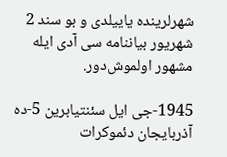شهرلرینده یاییلدی و بو سند 2 شهریور بیاننامه سی آدی ایله مشهور اولموش‌دور.

1945-جی ایل سئنتیابرین 5-ده آذربایجان دئموکرات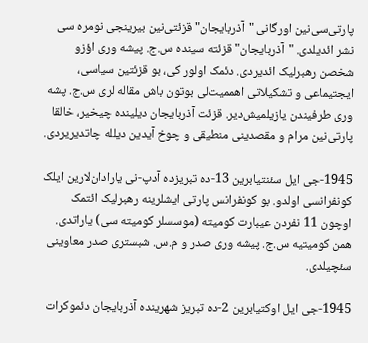پارتی‌سی‌نین اورگانی "آذربایجان" قزئتی‌نین بیرینجی نومره سی نشر ائدیلدی. "آذربایجان" قزئته سینده س.ج. پیشه وری اؤزو شخصن رهبرلیک ائدیردی. دئمک اولور کی، بو قزئتین سیاسی، ایجتیماعی و تشکیلاتی اهممیت‌لی بوتون باش مقاله لری س.ج. پشه وری طرفیندن یازیلمیش‌دیر. قزئت آذربایجان دیلینده چیخیر، خالقا پارتی‌نین مرام و مقصدینی منطیقی و چوخ آیدین دیلله چاتدیریردی.

1945-جی ایل سئنتیابرین 13-ده تبریزده آدپ-نی یارا‌دان‌لارین ایلک کونفرانسی اولدو. بو کونفرانس پارتی ایشلرینه رهبرلیک ائتمک اوچون 11 نفردن عیبارت کومیته (موسسلر کومیته سی) یاراتدی. همن کومیتیه س.ج. پیشه وری صدر و م.س. شبستری صدر معاوینی سئچیلدی.

1945-جی ایل اوکتیابرین 2-ده تبریز شهرینده آذربایجان دئموکرات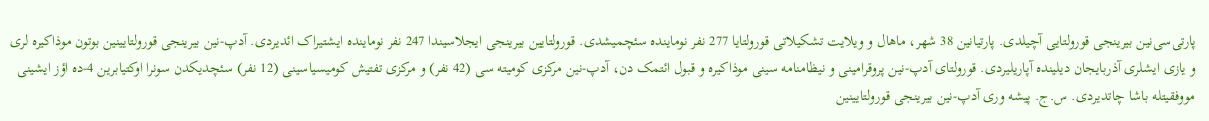پارتی‌سی‌نین بیرینجی قورولتایی آچیلدی. پارتیانین 38 شهر، ماهال و ویلایت تشکیلاتی قورولتایا 277 نفر نوماینده سئچمیشدی. قورولتایین بیرینجی ایجلاسیندا 247 نفر نوماینده ایشتیراک ائدیردی. آدپ-نین بیرینجی قورولتایینین بوتون موذاکیره لری و یازی ایشلری آذربایجان دیلینده آپاریلیردی. قورولتای آدپ-نین پروقرامینی و نیظامنامه سینی موذاکیره و قبول ائتمک دن، آدپ-نین مرکزی کومیته سی (42 نفر) و مرکزی تفتیش کومیسیاسینی (12 نفر) سئچدیکدن سونرا اوکتیابرین 4-ده اؤز ایشینی مووفقیتله باشا چاتدیردی. س.ج. پیشه وری آدپ-نین بیرینجی قورولتایینین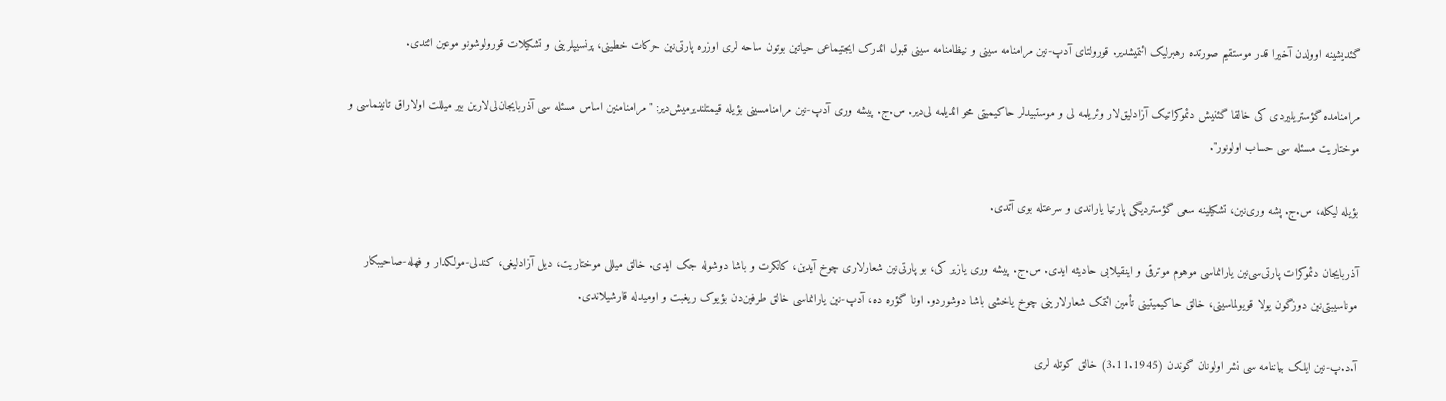گئدیشینه اوولدن آخیرا قدر موستقیم صورتده رهبرلیک ائتمیشدیر. قورولتای آدپ-نین مرامنامه سینی و نیظامنامه سینی قبول ائدرک ایجتیماعی حیاتین بوتون ساحه لری اوزره پارتی‌نین حرکات خطینی، پرنسیپلرینی و تشکیلات قورولوشونو موعین ائتدی.

مرامنامده گؤستریلیردی کی خالقا گئنیش دئموکراتیک آزادلیق‌لار وئریلمه ‌لی و موستبیدلر حاکیمیتی محو ائدیلمه ‌لی‌دیر. س.ج. پیشه وری آدپ-نین مرامنامسینی بؤیله قیمتلندیرمیش‌دیر: "مرامنامنین اساس مسئله سی آذربایجان‌لی‌لارین بیر میللت اولاراق تانینماسی و موختاریت مسئله سی حساب اولونور".

بؤیله لیکله، س.ج. پشه وری‌نین، تشکیلینه سعی گؤستردیگی پارتیا یاراندی و سرعتله بوی آتدی.

آذربایجان دئموکرات پارتی‌سی‌نین یارانماسی موهوم موترقی و اینقیلابی حادیثه ایدی. س.ج. پیشه وری یازیر کی، بو پارتی‌نین شعارلاری چوخ آیدین، کانکرت و باشا دوشوله جک ایدی. خالق میللی موختاریت، دیل آزادلیغی، کندلی-مولکدار و فهله-صاحیبکار موناسیبتی‌نین دوزگون یولا قویولماسینی، خالق حاکیمیتینی تأمین ائتمک شعارلارینی چوخ یاخشی باشا دوشوردو. اونا گؤره ده، آدپ-نین یارانماسی خالق طرفین‌دن بؤیوک ریغبت و اومیدله قارشیلاندی.

آ.د.پ-نین ایلک بیاننامه سی نشر اولونان گوندن (3.11.1945) خالق کوتله لری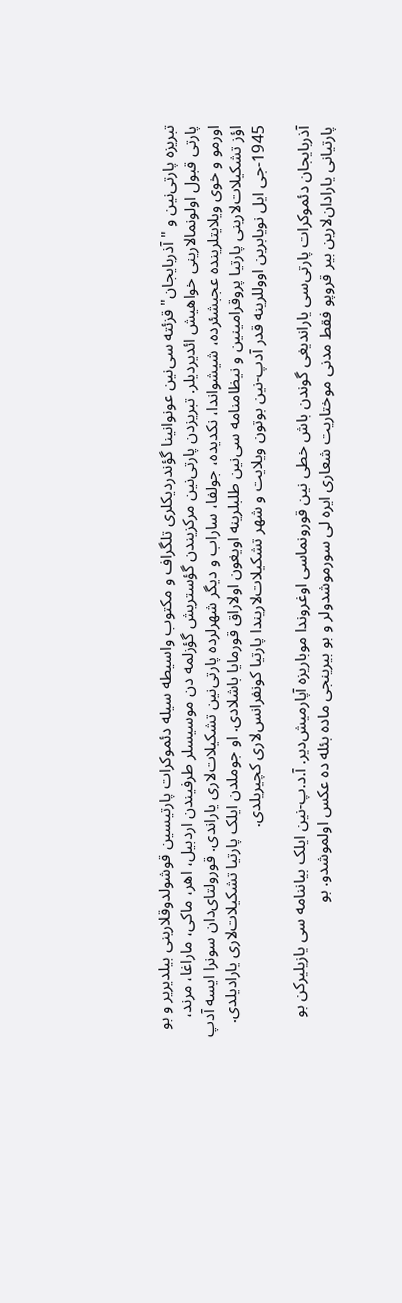تبریزه پارتی‌نین و "آذربایجان" قزئته سی‌نین عونوانینا گؤندردیکلری تلگراف و مکتوب واسیطه سیله دئموکرات پارتیسین قوشولدوقلارینی بیلدیریر و بو پارتی قبول اولونما‌لارینی خواهیش ائدیردیلر. تبریزدن پارتی‌نین مرکزیندن گؤستریش گؤزلمه دن موسیسلر طرفیندن اردبیل، اهر، ماکی، ماراغا، مرند، اورمو و خوی ویلایتلرینده عجبشئرده، شیشواندا، نکدیده، جولفا، ساراب و دیگر شهرلرده پارتی‌نین تشکیلات‌لاری یاراندی. قورولتای‌دان سونرا ایسه آدپ اؤز تشکیلات‌لارینی پارتیا پروقرامینین و نیظامنامه سی‌نین طلبلرینه اویغون اولاراق قورمایا باشلادی. او جوملدن ایلک پارتیا تشکیلات‌لاری یارادیلدی. 1945-جی ایل نویابرین اووللرینه قدر آدپ-نین بوتون ویلایت و شهر تشکیلات‌لاریندا پارتیا کونفرانس‌لاری کچیریلدی.

آذربایجان دئموکرات پارتی‌سی یاراندیغی گوندن باش خطی ‌نین قورونماسی اوغروندا موباریزه آپارمیش‌دیر. آ.د.پ-نین ایلک بیاننامه سی یازیلیرکن بو پارتیانی یارادان‌لارین بیر قروپو فقط مدنی موختاریت شعاری ایره لی سورموشدولر و بو بیرینجی ماده بئله ده عکس اولموشدو. بو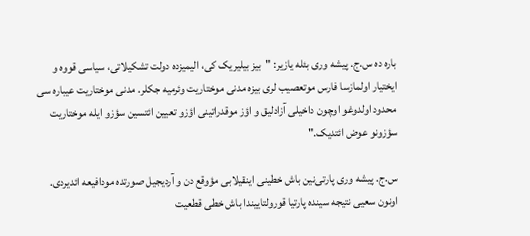باره ده س.ج. پیشه وری بئله یازیر: "بیز بیلیریک کی، الیمیزده دولت تشکیلاتی، سیاسی قووه و ایختیار اولمازسا فارس موتعصیب لری بیزه مدنی موختاریت وئرمیه جکلر. مدنی موختاریت عیباره سی محدود اولدوغو اوچون داخیلی آزادلیق و اؤز موقدراتینی اؤزو تعیین ائتسین سؤزو ایله موختاریت سؤزونو عوض ائتدیک."

س.ج. پیشه وری پارتی‌نین باش خطینی اینقیلابی مؤوقع دن و آردیجیل صورتده مودافیعه ائدیردی. اونون سعیی نتیجه سینده پارتیا قورولتاییندا باش خطی قطعیت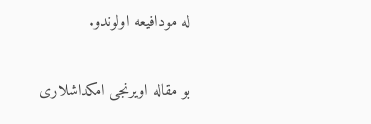له مودافیعه اولوندو.

بو مقاله اویرنجی امکداشلاری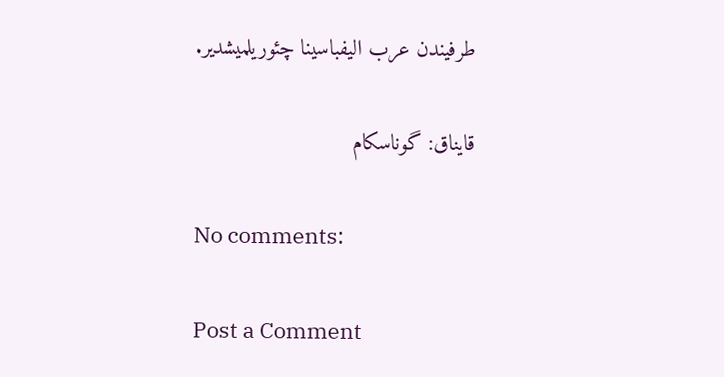طرفیندن عرب الیفباسینا چئوریلمیشدیر.

قایناق: گوناسکام

No comments:

Post a Comment